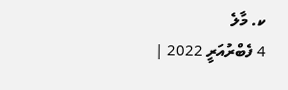ކ. މާލެ
4 ފެބްރުއަރީ 2022 |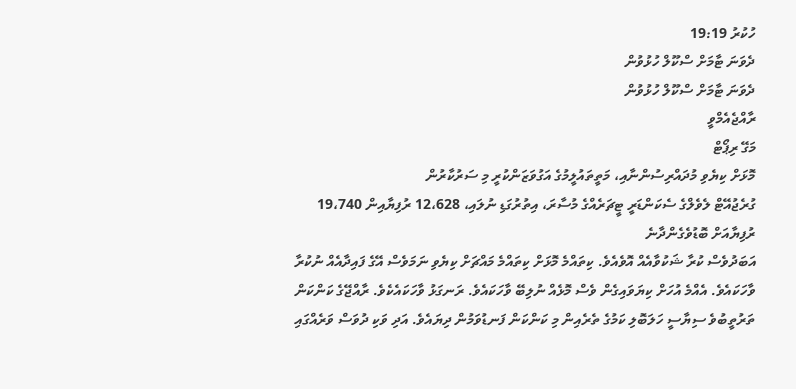ހުކުރު 19:19
ދެވަނަ ޓާމަށް ސްކޫލް ހުޅުވުން
ދެވަނަ ޓާމަށް ސްކޫލް ހުޅުވުން
ރާއްޖެއެމްވީ
މަގޭ ރިޕޯޓް
މޮޅަށް ކިޔެވި މުދައްރިސުންނާއި، މަތީތައުލީމުގެ އަގުވަޒަންކުރީ މި ސަރުކާރުން
ގުރެޖުއޭޓް ލެވެލްގެ ސެކަންޑަރީ ޓީޗަރެއްގެ މުސާރަ، އިތުރުގަޑި ނުލައި، 12،628 ރުފިޔާއިން 19،740 ރުފިޔާއަށް ބޮޑުވެގެންދާނެ
އަބަދުވެސް ކުރާ ޝަކުވާއެއް އޮވެއެވެ. ކިތައްމެ މޮޅަށް ކިތައްމެ މައްޗަށް ކިޔެވި ނަމަވެސް އޭގެ ފައިދާއެއް ނުކުރާ ވާހަކައެވެ. އެއްމެ އުހަށް ކިޔަވައިގެން ވެސް މޮޅެއް ނުލިބޭ ވާހަކައެވެ. ރަނގަޅު ވާހަކައެކެވެ. ރާއްޖޭގެ ކަންކަން ތަރުތީބުވެ ސިޔާސީ ހަލަބޮލި ކަމުގެ ތެރެއިން މި ކަންކަން ފަނޑުވަމުން ދިޔައެވެ. އަދި ވަކި ދުވަސް ވަރެއްގައި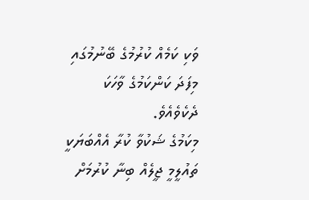ވަކި ކަމެއް ކުރުމުގެ ބޭނުމުގައި މިފަދަ ކަންކަމުގެ ވާހަކަ ދެކެވެއެވެ.
މިކަމުގެ ޝަކުވާ ކުރާ އެއްބަޔަކީ ތައުލީމީ ޖީލެއް ބިނާ ކުރުމަށް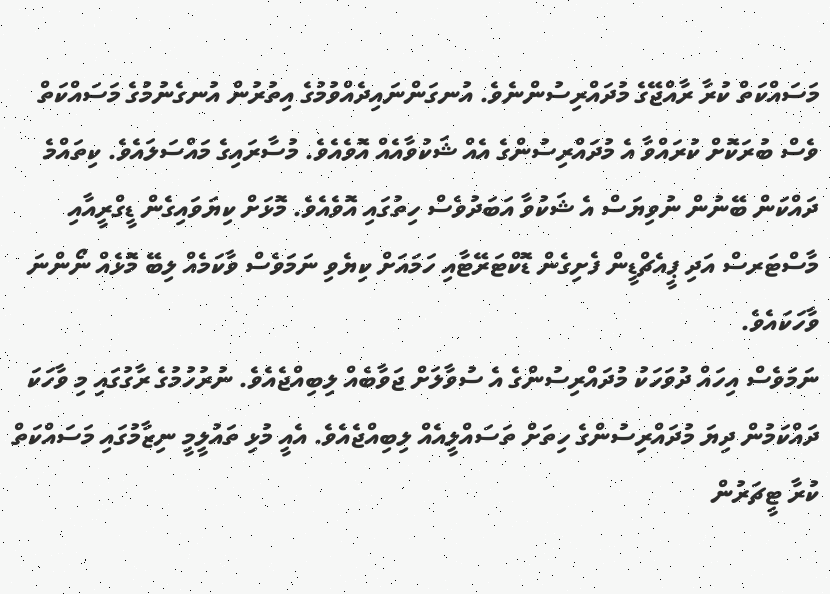މަސައްކަތް ކުރާ ރާއްޖޭގެ މުދައްރިސުންނެވެ. އުނގަންނައިދެއްވުމުގެ އިތުރުން އުނގެނުމުގެ މަސައްކަތް ވެސް ބުރަކޮށް ކުރައްވާ އެ މުދައްރިސުންގެ އެއް ޝަކުވާއެއް އޮވެއެވެ. މުސާރައިގެ މައްސަލައެވެ. ކިތައްމެ ދައްކަން ބޭނުން ނުވިޔަސް އެ ޝަކުވާ އަބަދުވެސް ހިތުގައި އޮވެއެވެ. މޮޅަށް ކިޔަވައިގެން ޑީގްރީއާއި މާސްޓަރސް އަދި ޕީއެޗްޑީން ފެށިގެން ޑޮކްޓަރޭޓާއި ހަމައަށް ކިޔެވި ނަމަވެސް ވާކަމެއް ލިބޭ މޮޅެއް ނޯންނަ ވާހަކައެވެ.
ނަމަވެސް އިހައް ދުވަހަކު މުދައްރިސުންގެ އެ ސުވާލަށް ޖަވާބެއް ލިބިއްޖެއެވެ. ނުރުހުމުގެ ރާގުގައި މި ވާހަކަ ދައްކަމުން ދިޔަ މުދައްރިސުންގެ ހިތަށް ތަސައްލީއެއް ލިބިއްޖެއެވެ. އެއީ މުޅި ތައުލީމީ ނިޒާމުގައި މަސައްކަތް ކުރާ ޓީޗަރުން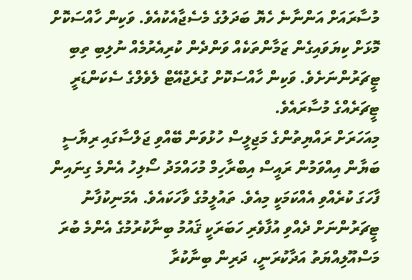މުސާރައަށް އަންނާނެ ހެޔޮ ބަދަލުގެ މެސެޖާއެކުއެވެ. ވަކިން ހާއްސަކޮށް މޮޅަށް ކިޔަވައިގެން ޒަމާންތަކެއް ވަންދެން ކުރިއެރުމެއް ނުލިބި ތިބި ޓީޗަރުންނަށެވެ. ވަކިން ހާއްސަކޮށް ގުރެޖުއޭޓް ލެވެލްގެ ސެކަންޑަރީ ޓީޗަރެއްގެ މުސާރައެވެ.
މިއަހަރަށް ރައްޔިތުންގެ މަޖިލީސް ހުޅުވަން ބޭއްވި ޖަލްސާގައި ރިޔާސީ ބަޔާން އިއްވަމުން ރައީސް އިބްރާހިމް މުހައްމަދު ސޯލިހު އެންމެ ގިނައިން ފާހަގަ ކުރެއްވި އެއްކަމަކީ މިއެވެ. ތައުލީމުގެ ވާހަކައެވެ. އެމަނިކުފާނު ޓީޗަރުންނަށް ދެއްވި އުފާވެރި ހަބަރަކީ ޤައުމު ބިނާކުރުމުގެ އެންމެ ބުރަ މަސްއޫލިއްޔަތު އަދާކުރަނީ، ދަރިން ބިނާކުރާ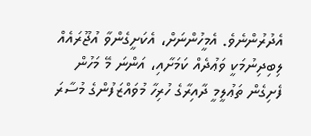އެދުރުންނެވެ. އެމީހުންނަށް، އެކަށީގެންވާ އުޖޫރައެއް ލިބިދިނުމަކީ ވަޢުދެއް ކަމަށާއި، އަންނަ މޭ މަހުން ފެށިގެން ތަޢުލީމީ ދާއިރާގެ ހުރިހާ މުވައްޒަފުންގެ މުސާރަ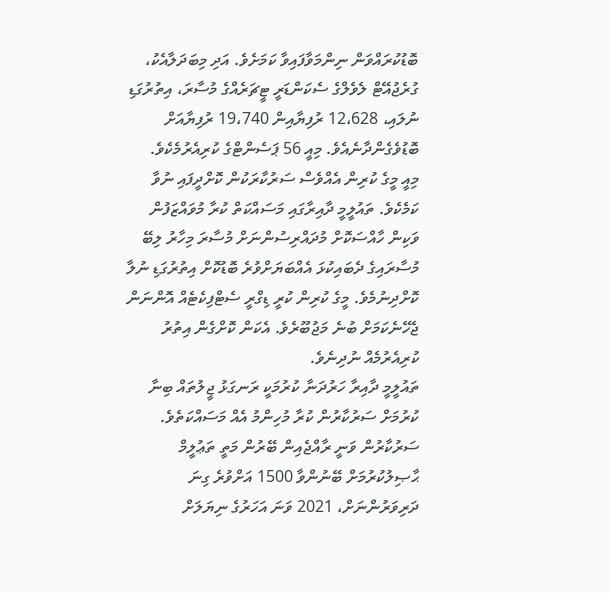ބޮޑުކުރައްވަން ނިންމަވާފައިވާ ކަމަށެވެ. އަދި މިބަދަލާއެކު، ގުރެޖުއޭޓް ލެވެލްގެ ސެކަންޑަރީ ޓީޗަރެއްގެ މުސާރަ، އިތުރުގަޑި ނުލައި، 12،628 ރުފިޔާއިން 19،740 ރުފިޔާއަށް ބޮޑުވެގެންދާނެއެވެ. މިއީ 56 ޕަސެންޓްގެ ކުރިއެރުމެކެވެ.
މިއީ މީގެ ކުރިން އެއްވެސް ސަރުކާރަކުން ކޮށްދީފައި ނުވާ ކަމެކެވެ. ތައުލީމީ ދާއިރާގައި މަސައްކަތް ކުރާ މުވައްޒަފުން ވަކިން ހާއްސަކޮށް މުދައްރިސުންނަށް މުސާރަ މިހާރު ލިބޭ މުސާރައިގެ ދެބައިކުޅަ އެއްބަޔަށްވުރެ ބޮޑުކޮށް އިތުރުގަޑި ނުލާ ކޮށްދިނުމެވެ. މީގެ ކުރިން ކުރީ ޑިގްރީ ސެޓްފިކެޓެއް އޮންނަން ޖެހޭނެކަމަށް ބުނެ މަޖުބޫރެވެ. އެކަން ކޮށްގެން އިތުރު ކުރިއެރުމެއް ނުދިނެވެ.
ތައުލީމީ ދާއިރާ ހަރުދަނާ ކުރުމަކީ ރަނގަޅު ޖީލުތައް ބިނާ ކުރުމަށް ސަރުކާރުން ކުރާ މުހިންމު އެއް މަސައްކަތެވެ. ސަރުކާރުން ވަނީ ރާއްޖެއިން ބޭރުން މަތީ ތަޢުލީމް ޙާޞިލުކުރުމަށް ބޭނުންވާ 1500 އަށްވުރެ ގިނަ ދަރިވަރުންނަށް، 2021 ވަނަ އަހަރުގެ ނިޔަލަށް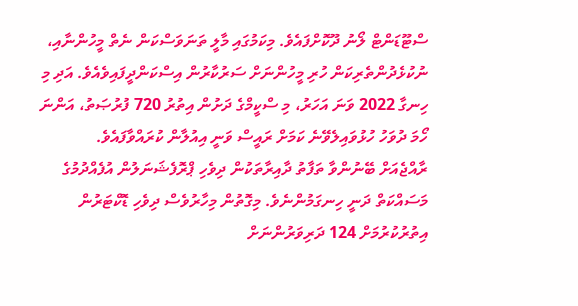ސްޓޫޑަންޓް ލޯނު ދޫކޮށްފައެވެ. މިކަމުގައި މާލީ ތަނަވަސްކަން ނެތް މީހުންނާއި، ނުކުޅެދުންތެރިކަން ހުރި މީހުންނަށް ސަރުކާރުން އިސްކަންދީފައިވެއެވެ. އަދި މި ހިނގާ 2022 ވަނަ އަހަރު، މި ސްކީމްގެ ދަށުން އިތުރު 720 ފުރުޞަތު، އަންނަ ހޯމަ ދުވަހު ހުޅުވައިލެވޭނެ ކަމަށް ރައީސް ވަނީ އިއުލާން ކުރައްވާފައެވެ.
ރާއްޖެއަށް ބޭނުންވާ ތަފާތު ދާއިރާތަކުން ދިވެހި ޕްރޮފެޝަނަލުން އުފެއްދުމުގެ މަސައްކަތް ދަނީ ހިނގަމުންނެވެ. މިގޮތުން މިހާރުވެސް ދިވެހި ޑޮކްޓަރުން އިތުރުކުރުމަށް 124 ދަރިވަރުންނަށް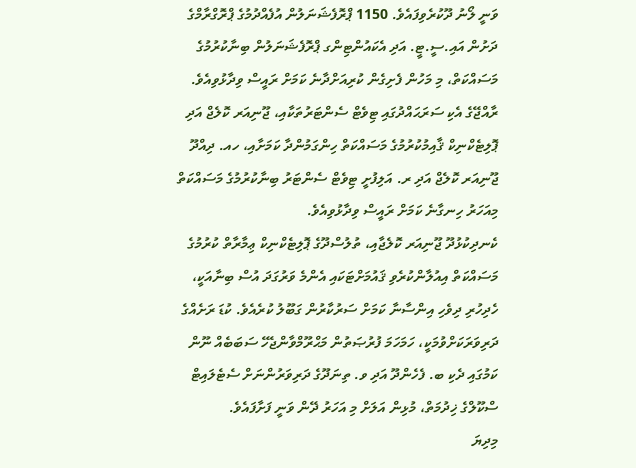ވަނީ ލޯނު ދޫކުރެވިފައެވެ. 1150 ޕްރޮފެޝަނަލުން އުފެއްދުމުގެ ޕްރޮގްރާމްގެ ދަށުން އައި.ސީ.ޓީ. އަދި އެކައުންޓިންގ ޕްރޮފެޝަނަލުން ބިނާކުރުމުގެ މަސައްކަތް، މި މަހުން ފެށިގެން ކުރިއަށްދާނެ ކަމަށް ރައީސް ވިދާޅުވިއެވެ. ރާއްޖޭގެ އެކި ސަރަޙައްދުގައި ޓިވެޓް ސެންޓަރުތަކާއި، ޖޫނިއަރ ކޮލެޖް އަދި ޕޮލިޓެކްނިކް ޤާއިމުކުރުމުގެ މަސައްކަތް ހިންގަމުންދާ ކަމަށާއި، ހއ. ދިއްދޫ ޖޫނިއަރ ކޮލެޖް އަދި ރ. އަލިފުށީ ޓިވެޓް ސެންޓަރު ބިނާކުރުމުގެ މަސައްކަތް މިއަހަރު ހިނގާނެ ކަމަށް ރައީސް ވިދާޅުވިއެވެ.
ކެނދިކުޅުދޫ ޖޫނިއަރ ކޮލެޖާއި، ތުލުސްދޫގެ ޕޮލިޓެކްނިކް ޢިމާރާތް ކުރުމުގެ މަސައްކަތް އިއުލާންކުރެވި ޤައުމަށްޓަކައި އެންމެ ވަރުގަދަ އުސް ބިނާއަކީ، ހެދިހުރި ދިވެހި އިންސާނާ ކަމަށް ސަރުކާރުން ގަބޫލު ކުރެއެވެ. ކުޑަ ރަށެއްގެ ދަރިވަރަކަށްވުމަކީ، ހަމަހަމަ ފުރުޞަތުން މަޙްރޫމްވާންޖެހޭ ސަބަބެއް ނޫން ކަމުގައި ދެކި ބ. ފެހެންދޫ އަދި ވ. ތިނަދޫގެ ދަރިވަރުންނަށް ސެޓެލައިޓް ސްކޫލްގެ ޚިދުމަތް، މުޅިން އަލަށް މި އަހަރު ދޭން ވަނީ ފަށާފައެވެ.
މިދިޔަ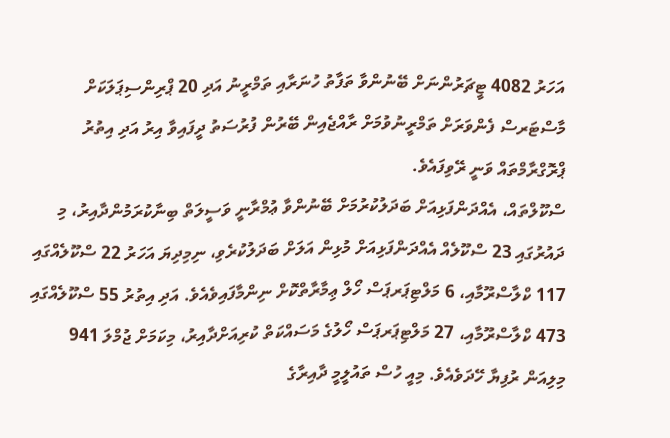އަހަރު 4082 ޓީޗަރުންނަށް ބޭނުންވާ ތަފާތު ހުނަރާއި ތަމްރީނު އަދި 20 ޕްރިންސިޕަލަކަށް މާސްޓަރސް ފެންވަރަށް ތަމްރީނުވުމަށް ރާއްޖެއިން ބޭރުން ފުރުސަތު ދީފައިވާ އިރު އަދި އިތުރު ޕްރޮގްރާމްތައް ވަނީ ރޭވިފައެވެ.
ސްކޫލްތައް، އެއްދަންފަޅިއަށް ބަދަލުކުރުމަށް ބޭނުންވާ ޢުމްރާނީ ވަސީލަތް ބިނާކުރަމުންދާއިރު، މި ދައުރުގައި 23 ސްކޫލެއް އެއްދަންފަޅިއަށް މުޅިން އަލަށް ބަދަލުކުރެވި، ނިމިދިޔަ އަހަރު 22 ސްކޫލެއްގައި 117 ކްލާސްރޫމާއި، 6 މަލްޓިޕަރޕަސް ހޯލް ޢިމާރާތްކޮށް ނިންމާފައިވެއެވެ. އަދި އިތުރު 55 ސްކޫލެއްގައި 473 ކްލާސްރޫމާއި، 27 މަލްޓިޕަރޕަސް ހޯލުގެ މަސައްކަތް ކުރިއަށްދާއިރު، މިކަމަށް ޖުމްލަ 941 މިލިއަން ރުފިޔާ ހޭދަވެއެވެ. މިއީ ހުސް ތައުލީމީ ދާއިރާގެ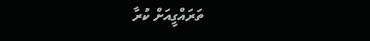ތަރައްގީއަށް ކުރާ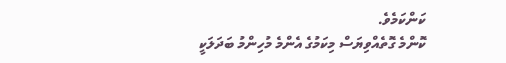ކަންކަމެވެ.
ކޮންމެ ގޮތެއްވިޔަސް މިކަމުގެ އެންމެ މުހިންމު ބަދަލަކީ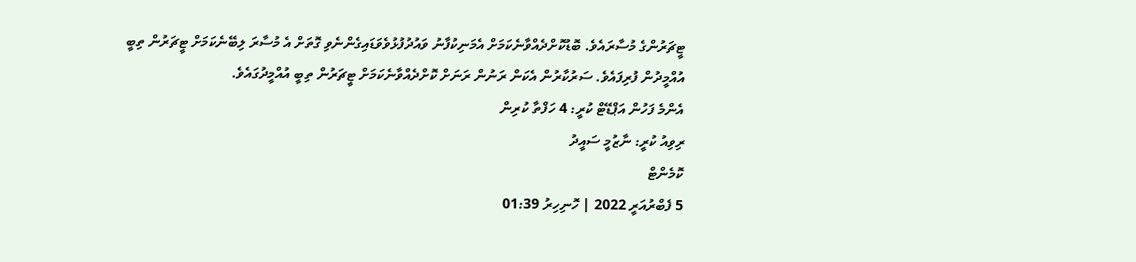ޓީޗަރުންގެ މުސާރައެވެ. ބޮޑުކޮށްދެއްވާނެކަމަށް އެމަނިކުފާނު ވައުދުފުޅުވެވަޑައިގެންނެވި ގޮތަށް އެ މުސާރަ ލިބޭނެކަމަށް ޓީޗަރުން ތިބީ އުއްމީދުން ފުރިފައެވެ. ސަރުކާރުން އެކަން ރަނުން ރަނަށް ކޮށްދެއްވާނެކަމަށް ޓީޗަރުން ތިބީ އުއްމީދުގައެވެ.
އެންމެ ފަހުން އަޕްޑޭޓް ކުރީ: 4 ހަފްތާ ކުރިން
ރިވިއު ކުރީ: ނާޒުމީ ސައީދު
ކޮމެންޓް
5 ފެބްރުއަރީ 2022 | ހޮނިހިރު 01:39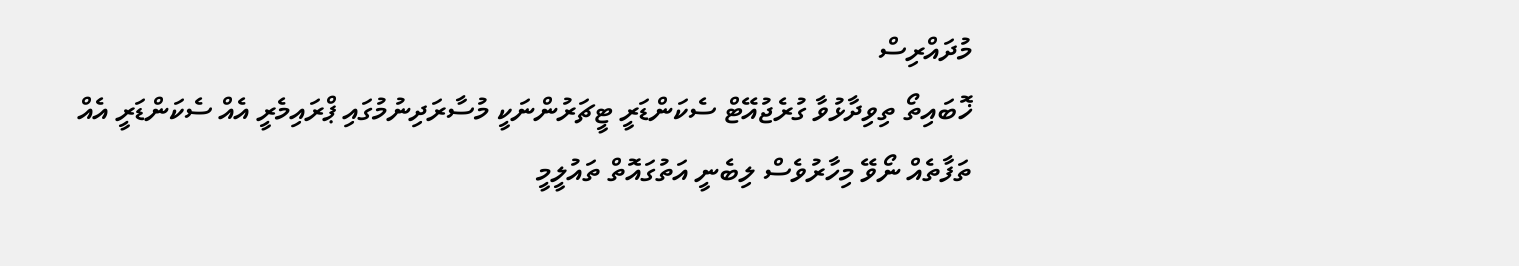މުދައްރިސް
ޚޮބައިތޯ ތިވިދާޅުވާ ގުރެޖުއޭޓް ސެކަންޑަރީ ޓީޗަރުންނަކީ މުސާރަދިނުމުގައި ޕްރައިމެރީ އެއް ސެކަންޑަރީ އެއް ތަފާތެއް ނޯވޭ މިހާރުވެސް ލިބެނީ އަތުގައޮތް ތައުލީމީ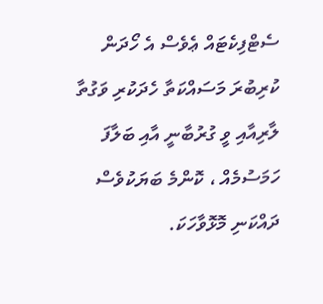ސެޓްފިކެޓައް ޢެވެސް އެ ހޯދަން ކުރިބުރަ މަސައްކަތާ ހެދަކުރި ވަގުތާ ލާރިއާއި ވީ ގުރުބާނީ އާއި ބަލާފަ ހަމަސުމެއް ، ކޮންމެ ބަޔަކުވެސް ދައްކަނި މޮޅޮވާހަކަ.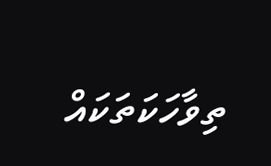ތިވާހަކަތަކައް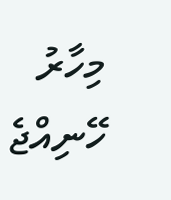މިހާރު ހޭނިއްޖެ